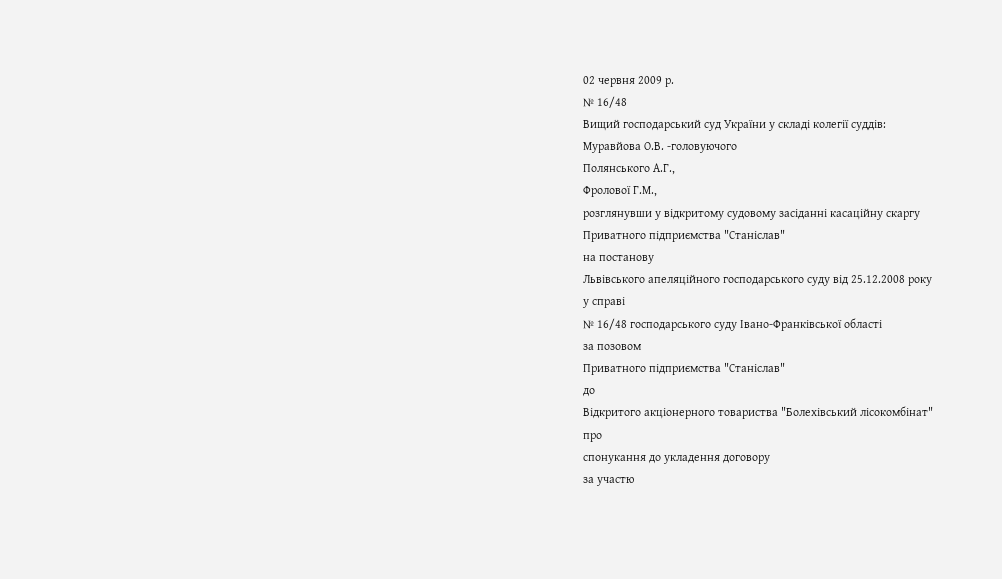02 червня 2009 р.
№ 16/48
Вищий господарський суд України у складі колегії суддів:
Муравйова О.В. -головуючого
Полянського А.Г.,
Фролової Г.М.,
розглянувши у відкритому судовому засіданні касаційну скаргу
Приватного підприємства "Станіслав"
на постанову
Львівського апеляційного господарського суду від 25.12.2008 року
у справі
№ 16/48 господарського суду Івано-Франківської області
за позовом
Приватного підприємства "Станіслав"
до
Відкритого акціонерного товариства "Болехівський лісокомбінат"
про
спонукання до укладення договору
за участю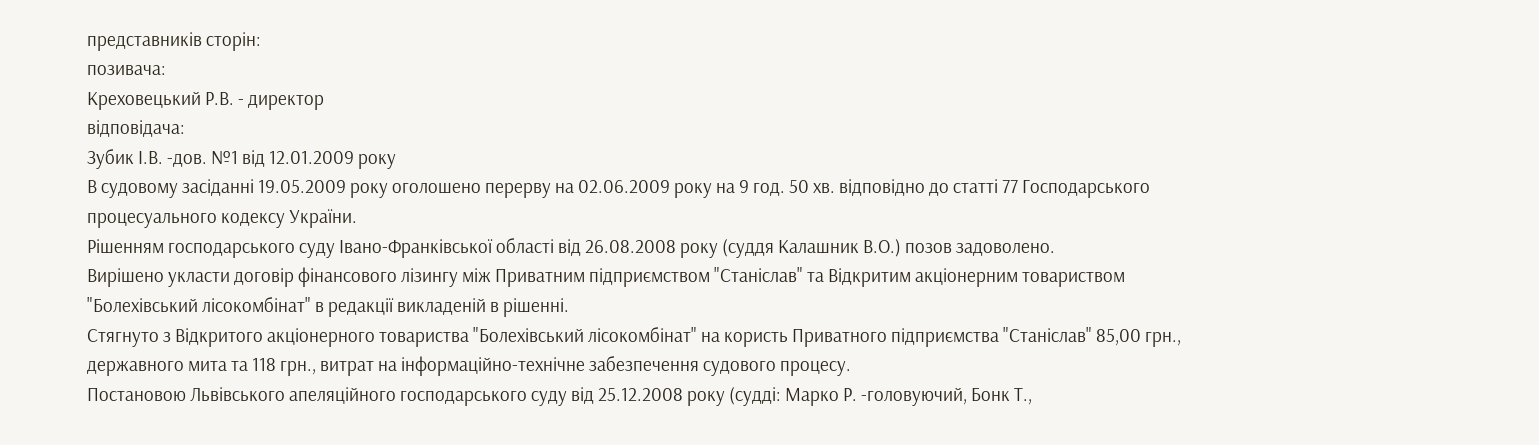представників сторін:
позивача:
Креховецький Р.В. - директор
відповідача:
Зубик І.В. -дов. №1 від 12.01.2009 року
В судовому засіданні 19.05.2009 року оголошено перерву на 02.06.2009 року на 9 год. 50 хв. відповідно до статті 77 Господарського процесуального кодексу України.
Рішенням господарського суду Івано-Франківської області від 26.08.2008 року (суддя Калашник В.О.) позов задоволено.
Вирішено укласти договір фінансового лізингу між Приватним підприємством "Станіслав" та Відкритим акціонерним товариством "Болехівський лісокомбінат" в редакції викладеній в рішенні.
Стягнуто з Відкритого акціонерного товариства "Болехівський лісокомбінат" на користь Приватного підприємства "Станіслав" 85,00 грн., державного мита та 118 грн., витрат на інформаційно-технічне забезпечення судового процесу.
Постановою Львівського апеляційного господарського суду від 25.12.2008 року (судді: Марко Р. -головуючий, Бонк Т.,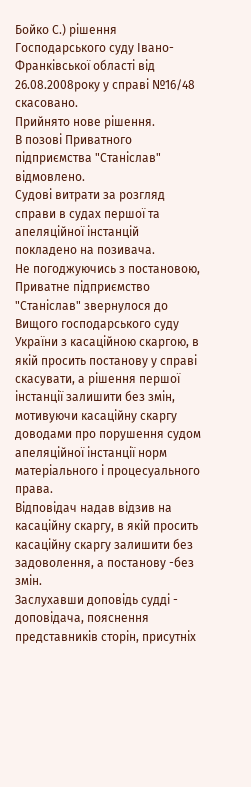Бойко С.) рішення Господарського суду Івано-Франківської області від 26.08.2008року у справі №16/48 скасовано.
Прийнято нове рішення.
В позові Приватного підприємства "Станіслав" відмовлено.
Судові витрати за розгляд справи в судах першої та апеляційної інстанцій покладено на позивача.
Не погоджуючись з постановою, Приватне підприємство "Станіслав" звернулося до Вищого господарського суду України з касаційною скаргою, в якій просить постанову у справі скасувати, а рішення першої інстанції залишити без змін, мотивуючи касаційну скаргу доводами про порушення судом апеляційної інстанції норм матеріального і процесуального права.
Відповідач надав відзив на касаційну скаргу, в якій просить касаційну скаргу залишити без задоволення, а постанову -без змін.
Заслухавши доповідь судді - доповідача, пояснення представників сторін, присутніх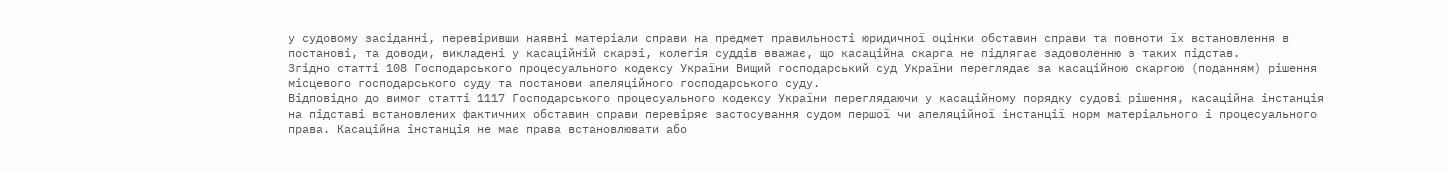у судовому засіданні, перевіривши наявні матеріали справи на предмет правильності юридичної оцінки обставин справи та повноти їх встановлення в постанові, та доводи, викладені у касаційній скарзі, колегія суддів вважає, що касаційна скарга не підлягає задоволенню з таких підстав.
Згідно статті 108 Господарського процесуального кодексу України Вищий господарський суд України переглядає за касаційною скаргою (поданням) рішення місцевого господарського суду та постанови апеляційного господарського суду.
Відповідно до вимог статті 1117 Господарського процесуального кодексу України переглядаючи у касаційному порядку судові рішення, касаційна інстанція на підставі встановлених фактичних обставин справи перевіряє застосування судом першої чи апеляційної інстанції норм матеріального і процесуального права. Касаційна інстанція не має права встановлювати або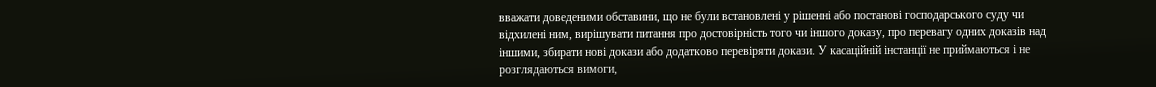вважати доведеними обставини, що не були встановлені у рішенні або постанові господарського суду чи відхилені ним, вирішувати питання про достовірність того чи іншого доказу, про перевагу одних доказів над іншими, збирати нові докази або додатково перевіряти докази. У касаційній інстанції не приймаються і не розглядаються вимоги,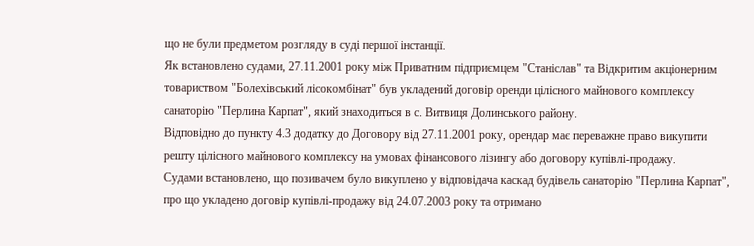що не були предметом розгляду в суді першої інстанції.
Як встановлено судами, 27.11.2001 року між Приватним підприємцем "Станіслав" та Відкритим акціонерним товариством "Болехівський лісокомбінат" був укладений договір оренди цілісного майнового комплексу санаторію "Перлина Карпат", який знаходиться в с. Витвиця Долинського району.
Відповідно до пункту 4.3 додатку до Договору від 27.11.2001 року, орендар має переважне право викупити решту цілісного майнового комплексу на умовах фінансового лізингу або договору купівлі-продажу.
Судами встановлено, що позивачем було викуплено у відповідача каскад будівель санаторію "Перлина Карпат", про що укладено договір купівлі-продажу від 24.07.2003 року та отримано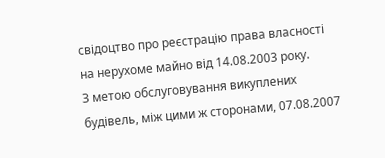свідоцтво про реєстрацію права власності на нерухоме майно від 14.08.2003 року.
З метою обслуговування викуплених будівель, між цими ж сторонами, 07.08.2007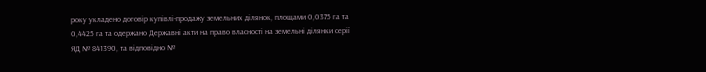року укладено договір купівлі-продажу земельних ділянок, площами 0,0375 га та 0,4425 га та одержано Державні акти на право власності на земельні ділянки серії ЯД № 841390, та відповідно №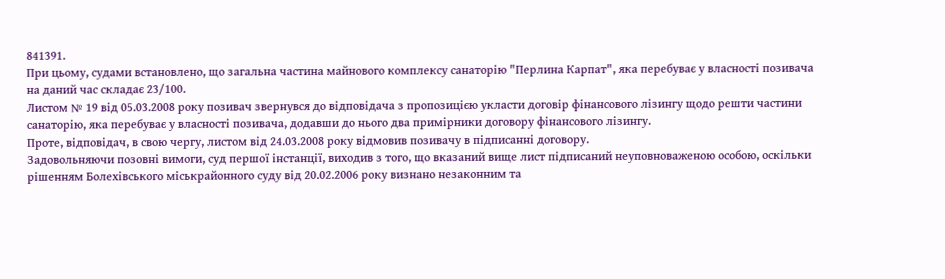841391.
При цьому, судами встановлено, що загальна частина майнового комплексу санаторію "Перлина Карпат", яка перебуває у власності позивача на даний час складає 23/100.
Листом № 19 від 05.03.2008 року позивач звернувся до відповідача з пропозицією укласти договір фінансового лізингу щодо решти частини санаторію, яка перебуває у власності позивача, додавши до нього два примірники договору фінансового лізингу.
Проте, відповідач, в свою чергу, листом від 24.03.2008 року відмовив позивачу в підписанні договору.
Задовольняючи позовні вимоги, суд першої інстанції, виходив з того, що вказаний вище лист підписаний неуповноваженою особою, оскільки рішенням Болехівського міськрайонного суду від 20.02.2006 року визнано незаконним та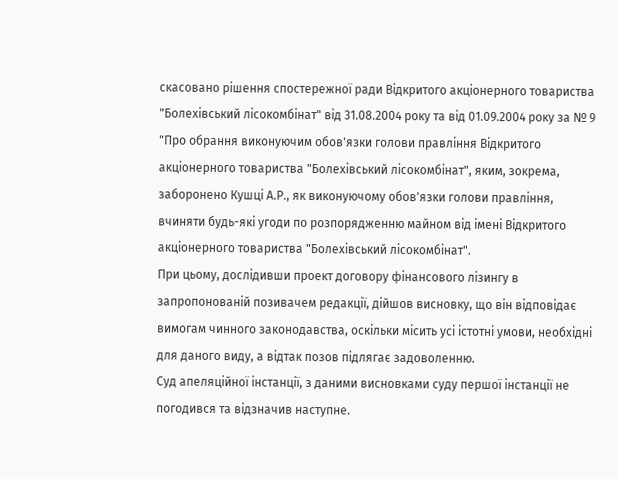скасовано рішення спостережної ради Відкритого акціонерного товариства "Болехівський лісокомбінат" від 31.08.2004 року та від 01.09.2004 року за № 9 "Про обрання виконуючим обов'язки голови правління Відкритого акціонерного товариства "Болехівський лісокомбінат", яким, зокрема, заборонено Кушці А.Р., як виконуючому обов'язки голови правління, вчиняти будь-які угоди по розпорядженню майном від імені Відкритого акціонерного товариства "Болехівський лісокомбінат".
При цьому, дослідивши проект договору фінансового лізингу в запропонованій позивачем редакції, дійшов висновку, що він відповідає вимогам чинного законодавства, оскільки місить усі істотні умови, необхідні для даного виду, а відтак позов підлягає задоволенню.
Суд апеляційної інстанції, з даними висновками суду першої інстанції не погодився та відзначив наступне.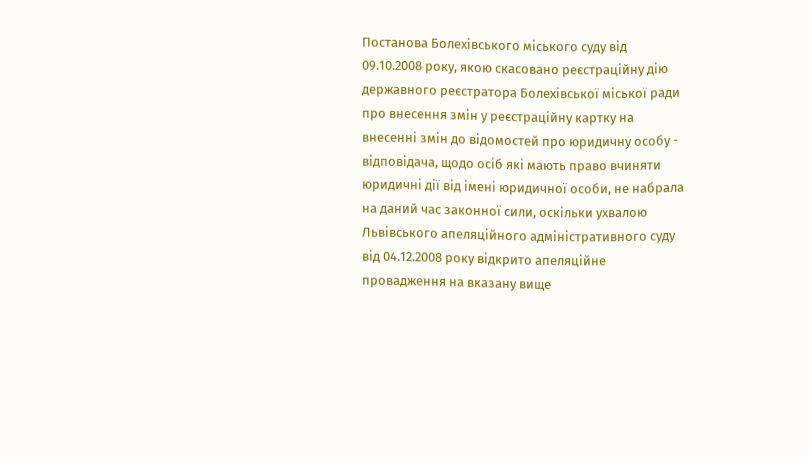Постанова Болехівського міського суду від 09.10.2008 року, якою скасовано реєстраційну дію державного реєстратора Болехівської міської ради про внесення змін у реєстраційну картку на внесенні змін до відомостей про юридичну особу - відповідача, щодо осіб які мають право вчиняти юридичні дії від імені юридичної особи, не набрала на даний час законної сили, оскільки ухвалою Львівського апеляційного адміністративного суду від 04.12.2008 року відкрито апеляційне провадження на вказану вище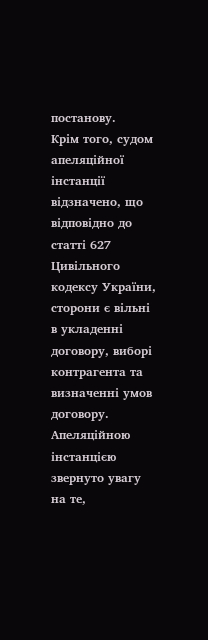постанову.
Крім того, судом апеляційної інстанції відзначено, що відповідно до статті 627 Цивільного кодексу України, сторони є вільні в укладенні договору, виборі контрагента та визначенні умов договору.
Апеляційною інстанцією звернуто увагу на те,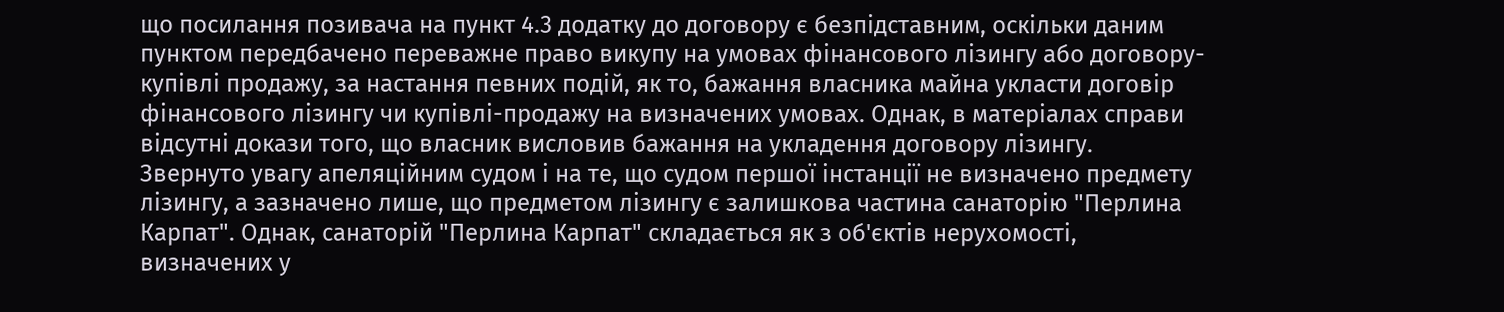що посилання позивача на пункт 4.3 додатку до договору є безпідставним, оскільки даним пунктом передбачено переважне право викупу на умовах фінансового лізингу або договору-купівлі продажу, за настання певних подій, як то, бажання власника майна укласти договір фінансового лізингу чи купівлі-продажу на визначених умовах. Однак, в матеріалах справи відсутні докази того, що власник висловив бажання на укладення договору лізингу.
Звернуто увагу апеляційним судом і на те, що судом першої інстанції не визначено предмету лізингу, а зазначено лише, що предметом лізингу є залишкова частина санаторію "Перлина Карпат". Однак, санаторій "Перлина Карпат" складається як з об'єктів нерухомості, визначених у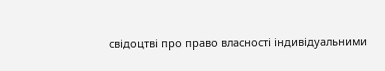свідоцтві про право власності індивідуальними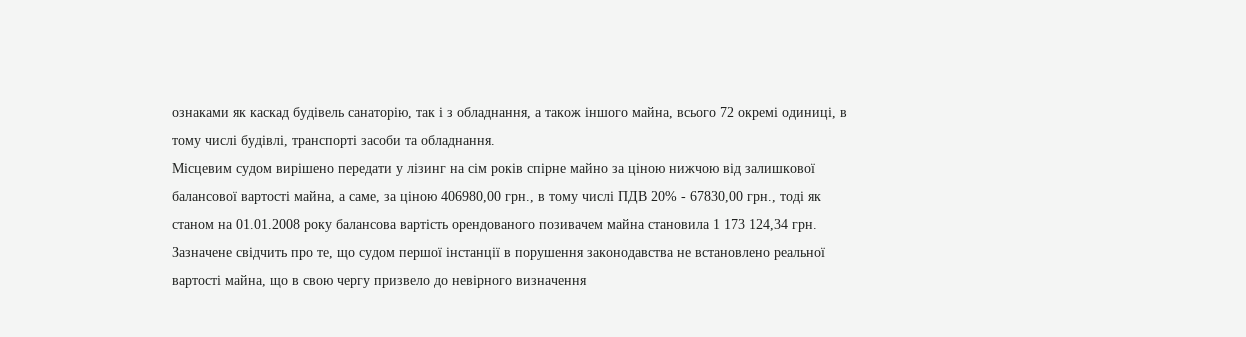ознаками як каскад будівель санаторію, так і з обладнання, а також іншого майна, всього 72 окремі одиниці, в тому числі будівлі, транспорті засоби та обладнання.
Місцевим судом вирішено передати у лізинг на сім років спірне майно за ціною нижчою від залишкової балансової вартості майна, а саме, за ціною 406980,00 грн., в тому числі ПДВ 20% - 67830,00 грн., тоді як станом на 01.01.2008 року балансова вартість орендованого позивачем майна становила 1 173 124,34 грн.
Зазначене свідчить про те, що судом першої інстанції в порушення законодавства не встановлено реальної вартості майна, що в свою чергу призвело до невірного визначення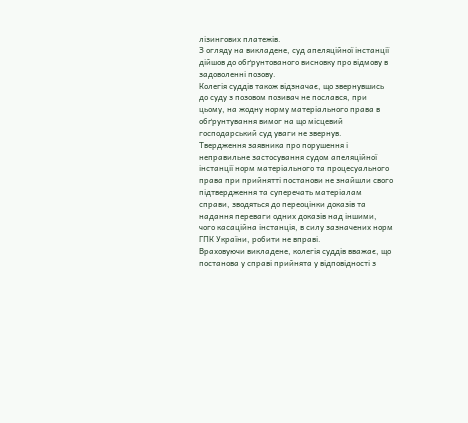лізингових платежів.
З огляду на викладене, суд апеляційної інстанції дійшов до обґрунтованого висновку про відмову в задоволенні позову.
Колегія суддів також відзначає, що звернувшись до суду з позовом позивач не послався, при цьому, на жодну норму матеріального права в обґрунтування вимог на що місцевий господарський суд уваги не звернув.
Твердження заявника про порушення і неправильне застосування судом апеляційної інстанції норм матеріального та процесуального права при прийнятті постанови не знайшли свого підтвердження та суперечать матеріалам справи, зводяться до переоцінки доказів та надання переваги одних доказів над іншими, чого касаційна інстанція, в силу зазначених норм ГПК України, робити не вправі.
Враховуючи викладене, колегія суддів вважає, що постанова у справі прийнята у відповідності з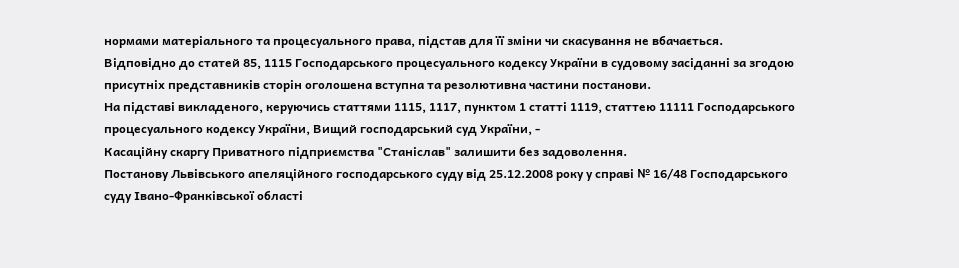нормами матеріального та процесуального права, підстав для її зміни чи скасування не вбачається.
Відповідно до статей 85, 1115 Господарського процесуального кодексу України в судовому засіданні за згодою присутніх представників сторін оголошена вступна та резолютивна частини постанови.
На підставі викладеного, керуючись статтями 1115, 1117, пунктом 1 статті 1119, статтею 11111 Господарського процесуального кодексу України, Вищий господарський суд України, -
Касаційну скаргу Приватного підприємства "Станіслав" залишити без задоволення.
Постанову Львівського апеляційного господарського суду від 25.12.2008 року у справі № 16/48 Господарського суду Івано-Франківської області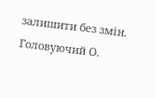залишити без змін.
Головуючий О.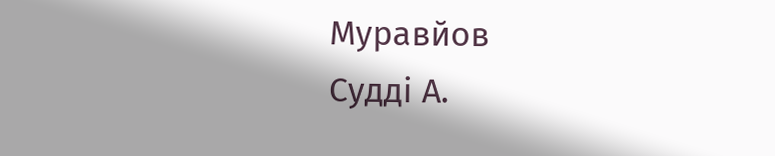Муравйов
Судді А.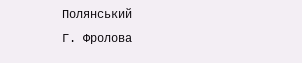Полянський
Г. Фролова